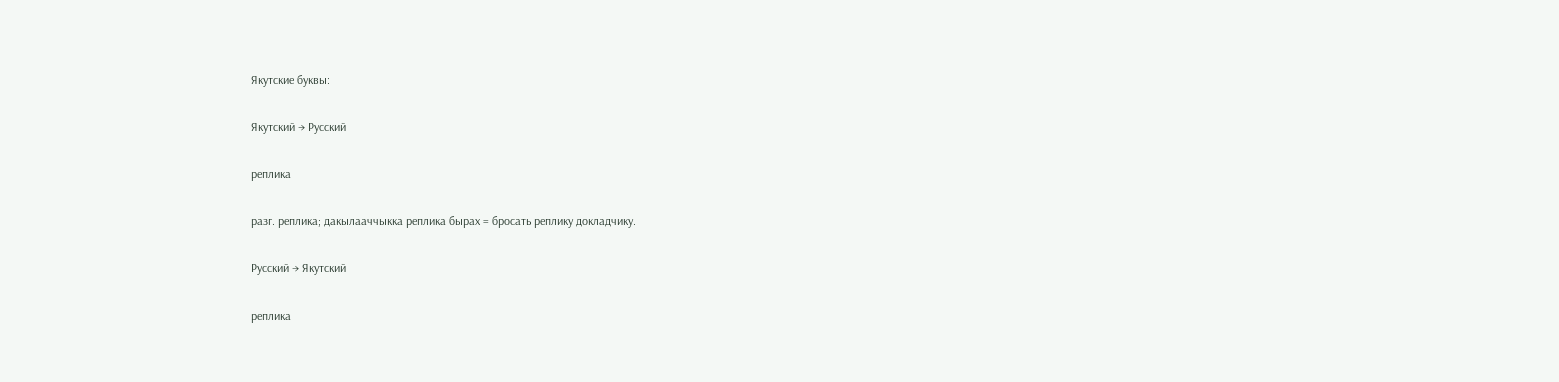Якутские буквы:

Якутский → Русский

реплика

разг. реплика; дакылааччыкка реплика бырах = бросать реплику докладчику.

Русский → Якутский

реплика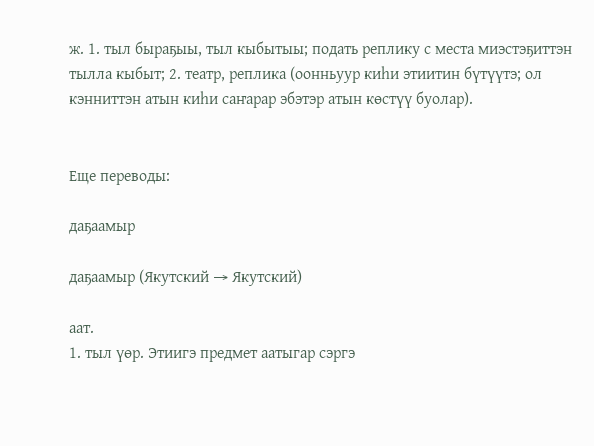ж. 1. тыл быраҕыы, тыл кыбытыы; подать реплику с места миэстэҕиттэн тылла кыбыт; 2. театр, реплика (оонньуур киһи этиитин бүтүүтэ; ол кэнниттэн атын киһи саҥарар эбэтэр атын көстүү буолар).


Еще переводы:

даҕаамыр

даҕаамыр (Якутский → Якутский)

аат.
1. тыл үөр. Этиигэ предмет аатыгар сэргэ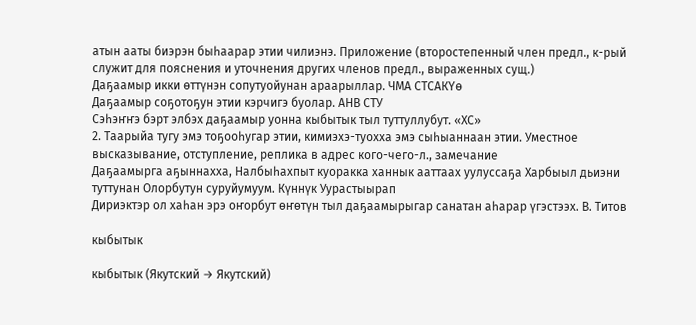атын ааты биэрэн быһаарар этии чилиэнэ. Приложение (второстепенный член предл., к-рый служит для пояснения и уточнения других членов предл., выраженных сущ.)
Даҕаамыр икки өттүнэн сопутуойунан араарыллар. ЧМА СТСАКҮө
Даҕаамыр соҕотоҕун этии кэрчигэ буолар. АНВ СТУ
Сэһэҥҥэ бэрт элбэх даҕаамыр уонна кыбытык тыл туттуллубут. «ХС»
2. Таарыйа тугу эмэ тоҕооһугар этии, кимиэхэ-туохха эмэ сыһыаннаан этии. Уместное высказывание, отступление, реплика в адрес кого-чего-л., замечание
Даҕаамырга аҕыннахха, Налбыһахпыт куоракка ханнык ааттаах уулуссаҕа Харбыыл дьиэни туттунан Олорбутун суруйумуум. Күннүк Уурастыырап
Дириэктэр ол хаһан эрэ оҥорбут өҥөтүн тыл даҕаамырыгар санатан аһарар үгэстээх. В. Титов

кыбытык

кыбытык (Якутский → Якутский)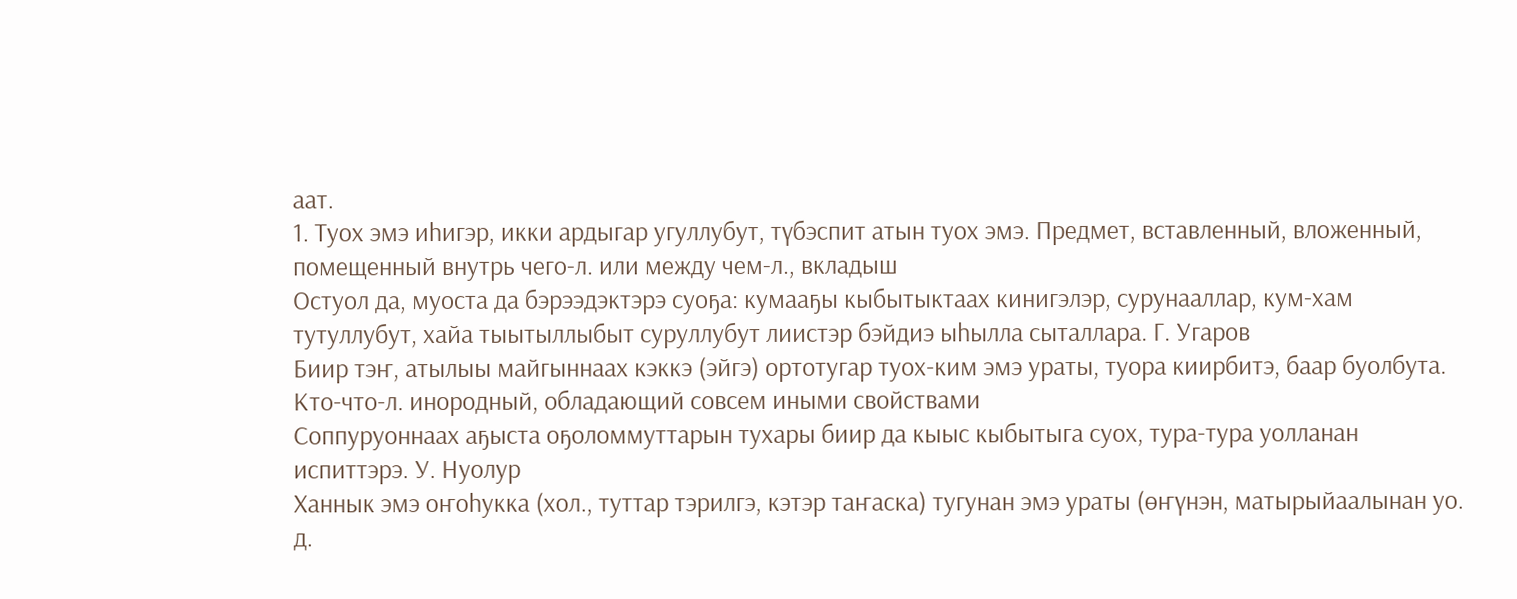аат.
1. Туох эмэ иһигэр, икки ардыгар угуллубут, түбэспит атын туох эмэ. Предмет, вставленный, вложенный, помещенный внутрь чего-л. или между чем-л., вкладыш
Остуол да, муоста да бэрээдэктэрэ суоҕа: кумааҕы кыбытыктаах кинигэлэр, сурунааллар, кум-хам тутуллубут, хайа тыытыллыбыт суруллубут лиистэр бэйдиэ ыһылла сыталлара. Г. Угаров
Биир тэҥ, атылыы майгыннаах кэккэ (эйгэ) ортотугар туох-ким эмэ ураты, туора киирбитэ, баар буолбута. Кто-что-л. инородный, обладающий совсем иными свойствами
Соппуруоннаах аҕыста оҕоломмуттарын тухары биир да кыыс кыбытыга суох, тура-тура уолланан испиттэрэ. У. Нуолур
Ханнык эмэ оҥоһукка (хол., туттар тэрилгэ, кэтэр таҥаска) тугунан эмэ ураты (өҥүнэн, матырыйаалынан уо. д.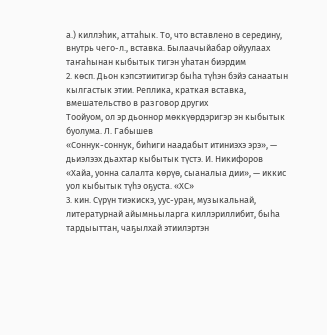а.) киллэһик, аттаһык. То, что вставлено в середину, внутрь чего-л., вставка. Былаачыйабар ойуулаах таҥаһынан кыбытык тигэн уһатан биэрдим
2. көсп. Дьон кэпсэтиитигэр быһа түһэн бэйэ санаатын кылгастык этии. Реплика, краткая вставка, вмешательство в разговор других
Тоойуом, ол эр дьоннор мөккүөрдэригэр эн кыбытык буолума. Л. Габышев
«Соннук-соннук, биһиги наадабыт итиниэхэ эрэ», — дьиэлээх дьахтар кыбытык түстэ. И. Никифоров
«Хайа, уонна салалта көрүө, сыаналыа дии», — иккис уол кыбытык түһэ оҕуста. «ХС»
3. кин. Сүрүн тиэкискэ, уус-уран, музыкальнай, литературнай айымньыларга киллэриллибит, быһа тардыыттан, чаҕылхай этиилэртэн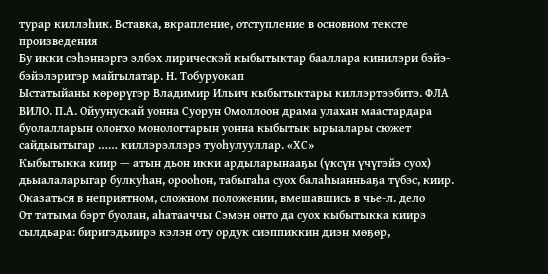турар киллэһик. Вставка, вкрапление, отступление в основном тексте произведения
Бу икки сэһэннэргэ элбэх лирическэй кыбытыктар бааллара кинилэри бэйэ-бэйэлэригэр майгылатар. Н. Тобуруокап
Ыстатыйаны көрөрүгэр Владимир Ильич кыбытыктары киллэртээбитэ. ФЛА ВИЛО. П.А. Ойуунускай уонна Суорун Омоллоон драма улахан маастардара буолалларын олоҥхо монологтарын уонна кыбытык ырыалары сюжет сайдыытыгар …… киллэрэллэрэ туоһулууллар. «ХС»
Кыбытыкка киир — атын дьон икки ардыларынааҕы (үксүн үчүгэйэ суох) дьыалаларыгар булкуһан, орооһон, табыгаһа суох балаһыанньаҕа түбэс, киир. Оказаться в неприятном, сложном положении, вмешавшись в чье-л. дело
От татыма бэрт буолан, аһатааччы Сэмэн онто да суох кыбытыкка киирэ сылдьара: биригэдьиирэ кэлэн оту ордук сиэппиккин диэн мөҕөр,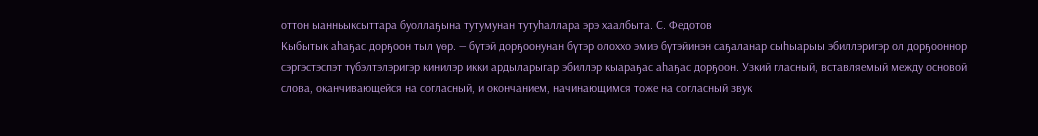оттон ыанньыксыттара буоллаҕына тутумунан тутуһаллара эрэ хаалбыта. С. Федотов
Кыбытык аһаҕас дорҕоон тыл үөр. — бүтэй дорҕоонунан бүтэр олоххо эмиэ бүтэйинэн саҕаланар сыһыарыы эбиллэригэр ол дорҕооннор сэргэстэспэт түбэлтэлэригэр кинилэр икки ардыларыгар эбиллэр кыараҕас аһаҕас дорҕоон. Узкий гласный, вставляемый между основой слова, оканчивающейся на согласный, и окончанием, начинающимся тоже на согласный звук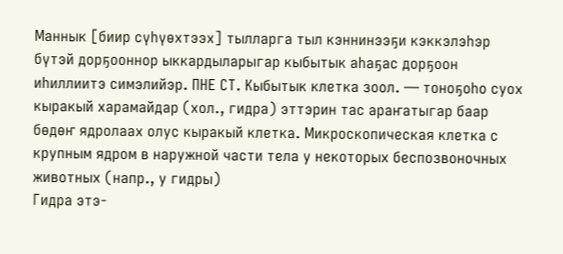Маннык [биир сүһүөхтээх] тылларга тыл кэннинээҕи кэккэлэһэр бүтэй дорҕооннор ыккардыларыгар кыбытык аһаҕас дорҕоон иһиллиитэ симэлийэр. ПНЕ СТ. Кыбытык клетка зоол. — тоноҕоһо суох кыракый харамайдар (хол., гидра) эттэрин тас араҥатыгар баар бөдөҥ ядролаах олус кыракый клетка. Микроскопическая клетка с крупным ядром в наружной части тела у некоторых беспозвоночных животных (напр., у гидры)
Гидра этэ-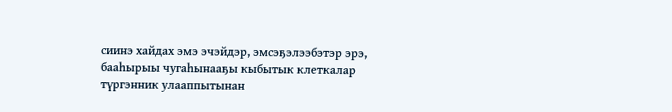сиинэ хайдах эмэ эчэйдэр, эмсэҕэлээбэтэр эрэ, бааһырыы чугаһынааҕы кыбытык клеткалар түргэнник улааппытынан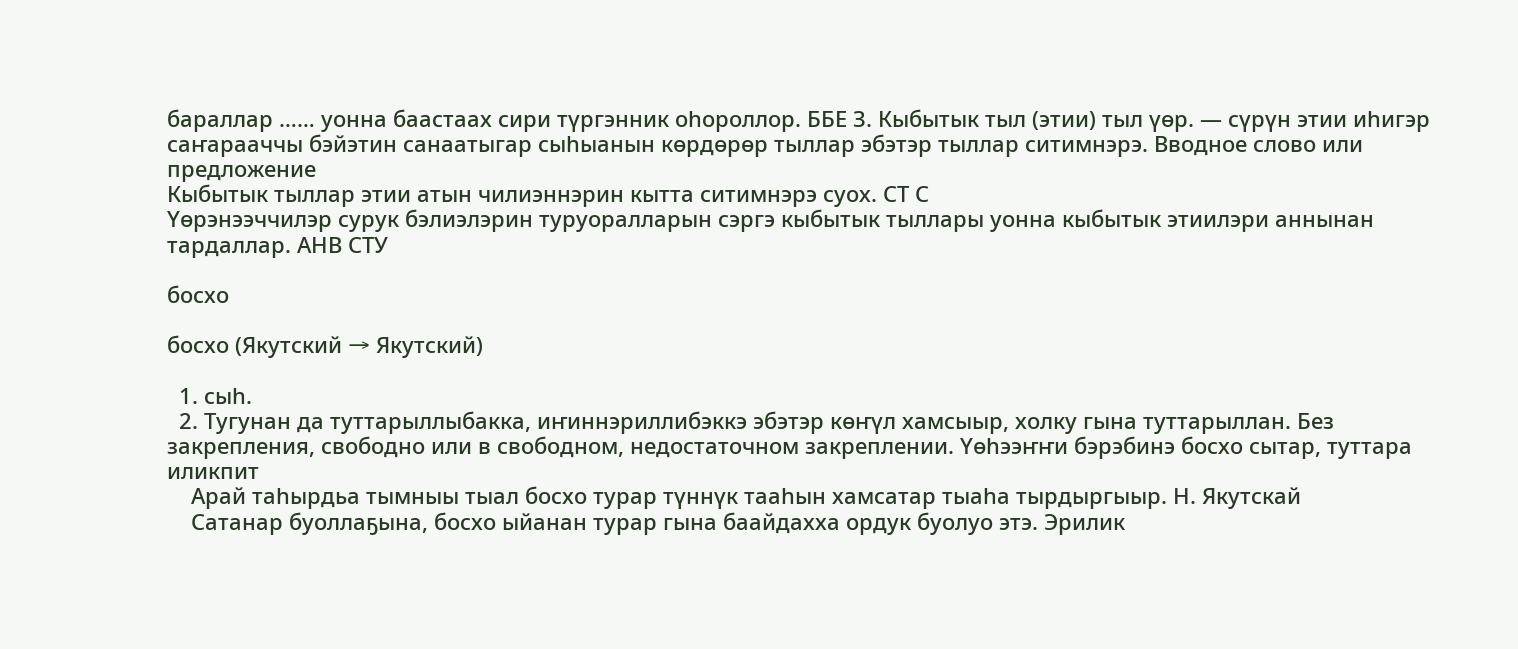бараллар …… уонна баастаах сири түргэнник оһороллор. ББЕ З. Кыбытык тыл (этии) тыл үөр. — сүрүн этии иһигэр саҥарааччы бэйэтин санаатыгар сыһыанын көрдөрөр тыллар эбэтэр тыллар ситимнэрэ. Вводное слово или предложение
Кыбытык тыллар этии атын чилиэннэрин кытта ситимнэрэ суох. СТ С
Үөрэнээччилэр сурук бэлиэлэрин туруоралларын сэргэ кыбытык тыллары уонна кыбытык этиилэри аннынан тардаллар. АНВ СТУ

босхо

босхо (Якутский → Якутский)

  1. сыһ.
  2. Тугунан да туттарыллыбакка, иҥиннэриллибэккэ эбэтэр көҥүл хамсыыр, холку гына туттарыллан. Без закрепления, свободно или в свободном, недостаточном закреплении. Үөһээҥҥи бэрэбинэ босхо сытар, туттара иликпит
    Арай таһырдьа тымныы тыал босхо турар түннүк тааһын хамсатар тыаһа тырдыргыыр. Н. Якутскай
    Сатанар буоллаҕына, босхо ыйанан турар гына баайдахха ордук буолуо этэ. Эрилик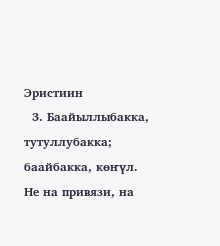Эристиин
  3. Баайыллыбакка, тутуллубакка; баайбакка, көҥүл. Не на привязи, на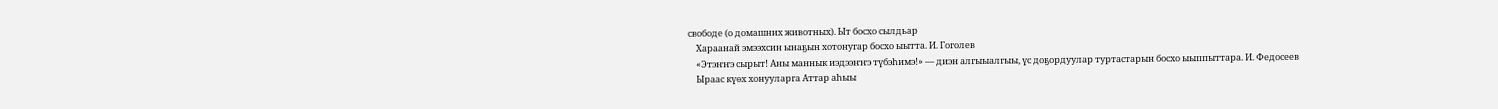свободе (о домашних животных). Ыт босхо сылдьар
    Хараанай эмээхсин ынаҕын хотонугар босхо ыытта. И. Гоголев
    «Этэҥҥэ сырыт! Аны маннык иэдээҥҥэ түбэһимэ!» — диэн алгыыалгыы, үс доҕордуулар туртастарын босхо ыыппыттара. И. Федосеев
    Ыраас күөх хонууларга Аттар аһыы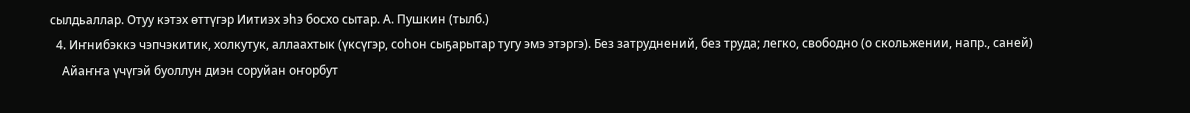сылдьаллар. Отуу кэтэх өттүгэр Иитиэх эһэ босхо сытар. А. Пушкин (тылб.)
  4. Иҥнибэккэ чэпчэкитик, холкутук, аллаахтык (үксүгэр, соһон сыҕарытар тугу эмэ этэргэ). Без затруднений, без труда; легко, свободно (о скольжении, напр., саней)
    Айаҥҥа үчүгэй буоллун диэн соруйан оҥорбут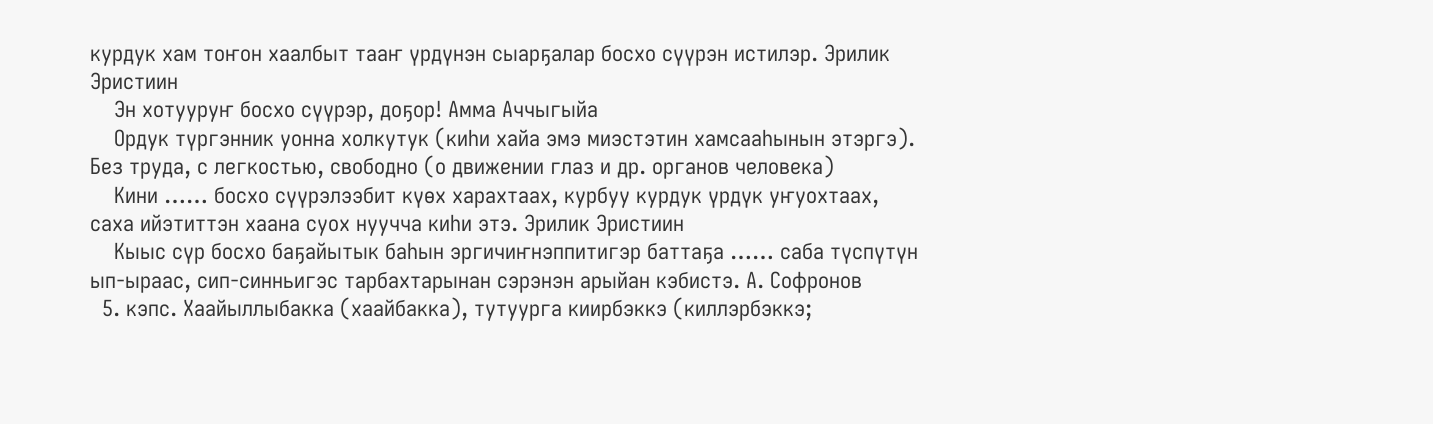курдук хам тоҥон хаалбыт тааҥ үрдүнэн сыарҕалар босхо сүүрэн истилэр. Эрилик Эристиин
    Эн хотууруҥ босхо сүүрэр, доҕор! Амма Аччыгыйа
    Ордук түргэнник уонна холкутук (киһи хайа эмэ миэстэтин хамсааһынын этэргэ). Без труда, с легкостью, свободно (о движении глаз и др. органов человека)
    Кини …… босхо сүүрэлээбит күөх харахтаах, курбуу курдук үрдүк уҥуохтаах, саха ийэтиттэн хаана суох нуучча киһи этэ. Эрилик Эристиин
    Кыыс сүр босхо баҕайытык баһын эргичиҥнэппитигэр баттаҕа …… саба түспүтүн ып-ыраас, сип-синньигэс тарбахтарынан сэрэнэн арыйан кэбистэ. А. Софронов
  5. кэпс. Хаайыллыбакка (хаайбакка), тутуурга киирбэккэ (киллэрбэккэ;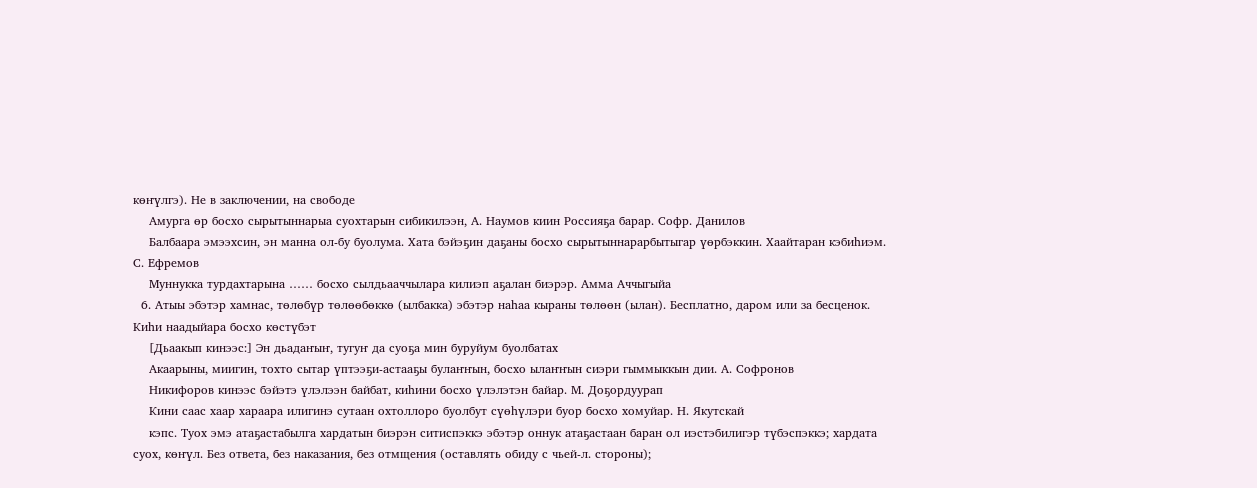көҥүлгэ). Не в заключении, на свободе
    Амурга өр босхо сырытыннарыа суохтарын сибикилээн, А. Наумов киин Россияҕа барар. Софр. Данилов
    Балбаара эмээхсин, эн манна ол-бу буолума. Хата бэйэҕин даҕаны босхо сырытыннарарбытыгар үөрбэккин. Хаайтаран кэбиһиэм. С. Ефремов
    Муннукка турдахтарына …… босхо сылдьааччылара килиэп аҕалан биэрэр. Амма Аччыгыйа
  6. Атыы эбэтэр хамнас, төлөбүр төлөөбөккө (ылбакка) эбэтэр наһаа кыраны төлөөн (ылан). Бесплатно, даром или за бесценок. Киһи наадыйара босхо көстүбэт
    [Дьаакып кинээс:] Эн дьадаҥыҥ, тугуҥ да суоҕа мин буруйум буолбатах
    Акаарыны, миигин, тохто сытар үптээҕи-астааҕы булаҥҥын, босхо ылаҥҥын сиэри гыммыккын дии. А. Софронов
    Никифоров кинээс бэйэтэ үлэлээн байбат, киһини босхо үлэлэтэн байар. М. Доҕордуурап
    Кини саас хаар хараара илигинэ сутаан охтоллоро буолбут сүөһүлэри буор босхо хомуйар. Н. Якутскай
    кэпс. Туох эмэ атаҕастабылга хардатын биэрэн ситиспэккэ эбэтэр оннук атаҕастаан баран ол иэстэбилигэр түбэспэккэ; хардата суох, көҥүл. Без ответа, без наказания, без отмщения (оставлять обиду с чьей-л. стороны);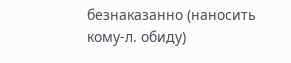безнаказанно (наносить кому-л. обиду)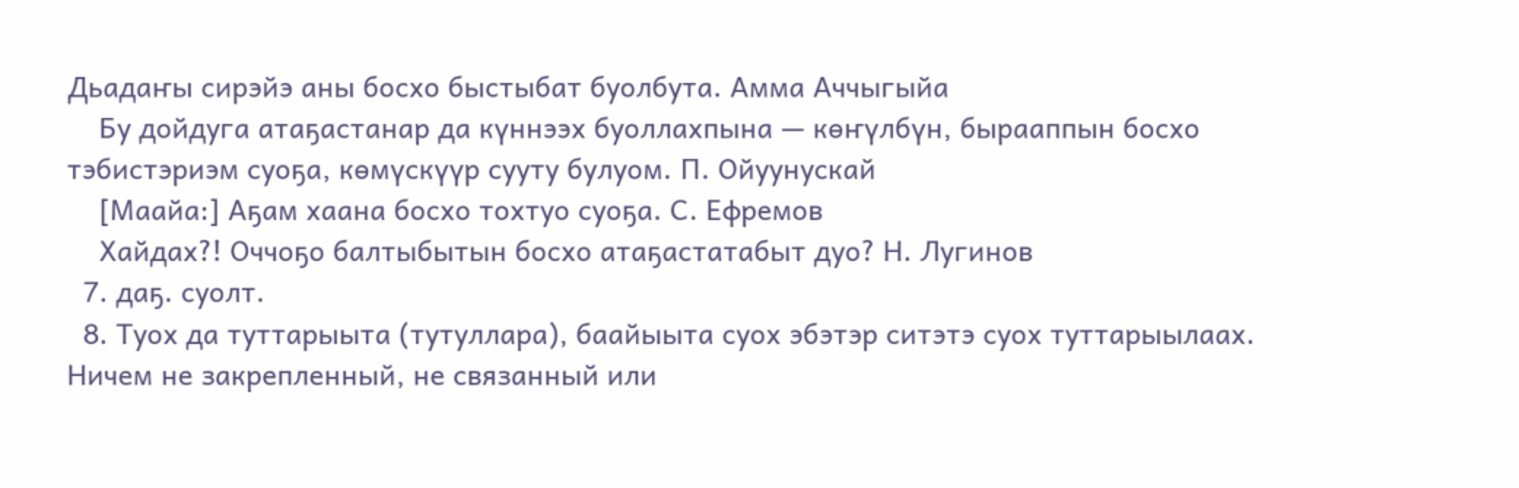Дьадаҥы сирэйэ аны босхо быстыбат буолбута. Амма Аччыгыйа
    Бу дойдуга атаҕастанар да күннээх буоллахпына — көҥүлбүн, бырааппын босхо тэбистэриэм суоҕа, көмүскүүр сууту булуом. П. Ойуунускай
    [Маайа:] Аҕам хаана босхо тохтуо суоҕа. С. Ефремов
    Хайдах?! Оччоҕо балтыбытын босхо атаҕастатабыт дуо? Н. Лугинов
  7. даҕ. суолт.
  8. Туох да туттарыыта (тутуллара), баайыыта суох эбэтэр ситэтэ суох туттарыылаах. Ничем не закрепленный, не связанный или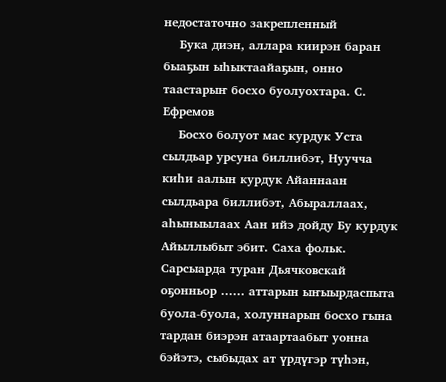недостаточно закрепленный
    Бука диэн, аллара киирэн баран быаҕын ыһыктаайаҕын, онно таастарыҥ босхо буолуохтара. С. Ефремов
    Босхо болуот мас курдук Уста сылдьар урсуна биллибэт, Нуучча киһи аалын курдук Айаннаан сылдьара биллибэт, Абыраллаах, аһыныылаах Аан ийэ дойду Бу курдук Айыллыбыт эбит. Саха фольк. Сарсыарда туран Дьячковскай оҕонньор …… аттарын ыҥыырдаспыта буола-буола, холуннарын босхо гына тардан биэрэн атаартаабыт уонна бэйэтэ, сыбыдах ат үрдүгэр түһэн,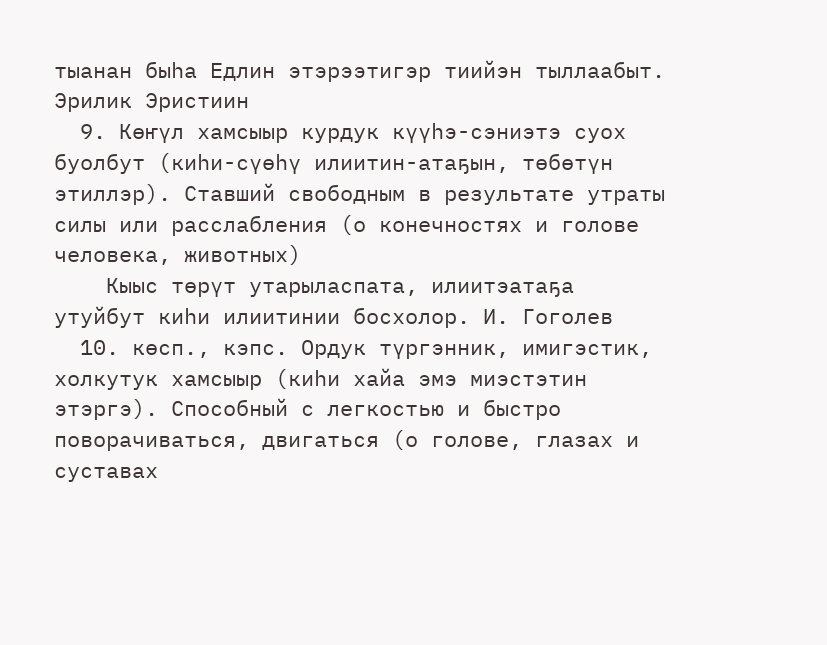тыанан быһа Едлин этэрээтигэр тиийэн тыллаабыт. Эрилик Эристиин
  9. Көҥүл хамсыыр курдук күүһэ-сэниэтэ суох буолбут (киһи-сүөһү илиитин-атаҕын, төбөтүн этиллэр). Ставший свободным в результате утраты силы или расслабления (о конечностях и голове человека, животных)
    Кыыс төрүт утарыласпата, илиитэатаҕа утуйбут киһи илиитинии босхолор. И. Гоголев
  10. көсп., кэпс. Ордук түргэнник, имигэстик, холкутук хамсыыр (киһи хайа эмэ миэстэтин этэргэ). Способный с легкостью и быстро поворачиваться, двигаться (о голове, глазах и суставах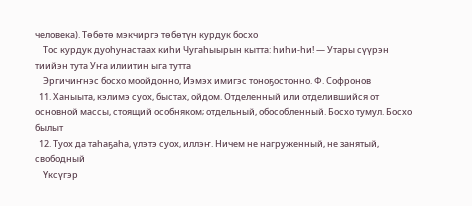человека). Төбөтө мэкчиргэ төбөтүн курдук босхо
    Тос курдук дуоһунастаах киһи Чугаһыырын кытта: һиһи-һи! — Утары сүүрэн тиийэн тута Уҥа илиитин ыга тутта
    Эргичиҥнэс босхо моойдонно, Иэмэх имигэс тоноҕостонно. Ф. Софронов
  11. Ханыыта, кэлимэ суох, быстах, ойдом. Отделенный или отделившийся от основной массы, стоящий особняком; отдельный, обособленный. Босхо тумул. Босхо былыт
  12. Туох да таһаҕаһа, үлэтэ суох, иллэҥ. Ничем не нагруженный, не занятый, свободный
    Үксүгэр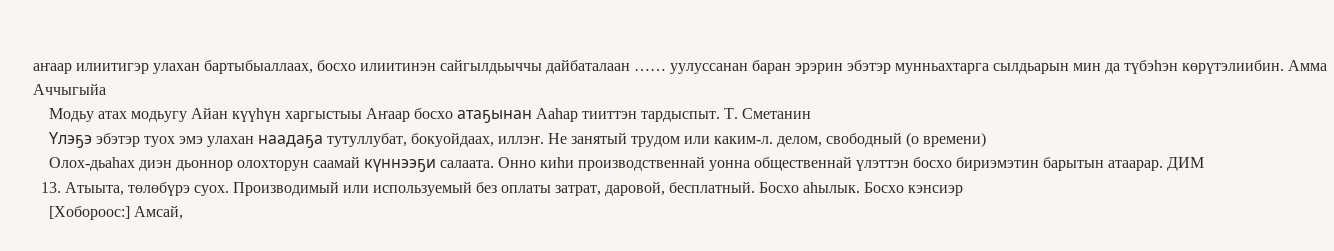аҥаар илиитигэр улахан бартыбыаллаах, босхо илиитинэн сайгылдьыччы дайбаталаан …… уулуссанан баран эрэрин эбэтэр мунньахтарга сылдьарын мин да түбэһэн көрүтэлиибин. Амма Аччыгыйа
    Модьу атах модьугу Айан күүһүн харгыстыы Аҥаар босхо атаҕынан Ааһар тииттэн тардыспыт. Т. Сметанин
    Үлэҕэ эбэтэр туох эмэ улахан наадаҕа тутуллубат, бокуойдаах, иллэҥ. Не занятый трудом или каким-л. делом, свободный (о времени)
    Олох-дьаһах диэн дьоннор олохторун саамай күннээҕи салаата. Онно киһи производственнай уонна общественнай үлэттэн босхо бириэмэтин барытын атаарар. ДИМ
  13. Атыыта, төлөбүрэ суох. Производимый или используемый без оплаты затрат, даровой, бесплатный. Босхо аһылык. Босхо кэнсиэр
    [Хобороос:] Амсай,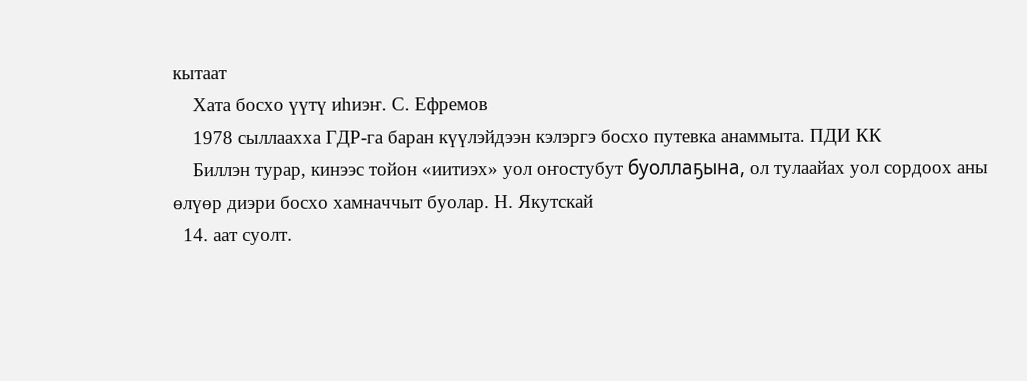кытаат
    Хата босхо үүтү иһиэҥ. С. Ефремов
    1978 сыллаахха ГДР-га баран күүлэйдээн кэлэргэ босхо путевка анаммыта. ПДИ КК
    Биллэн турар, кинээс тойон «иитиэх» уол оҥостубут буоллаҕына, ол тулаайах уол сордоох аны өлүөр диэри босхо хамначчыт буолар. Н. Якутскай
  14. аат суолт.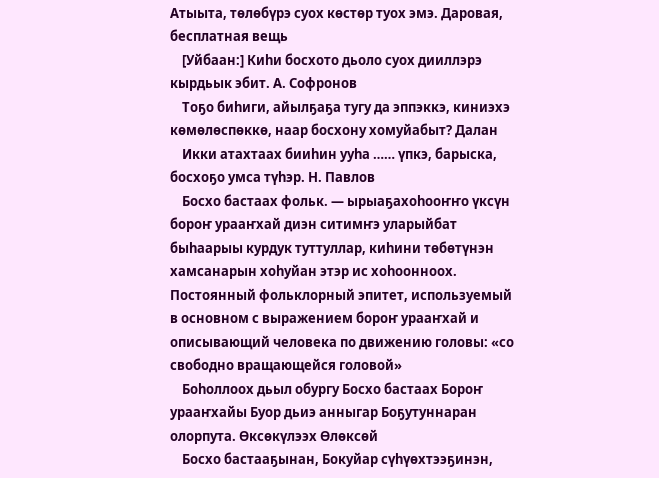Атыыта, төлөбүрэ суох көстөр туох эмэ. Даровая, бесплатная вещь
    [Уйбаан:] Киһи босхото дьоло суох дииллэрэ кырдьык эбит. А. Софронов
    Тоҕо биһиги, айылҕаҕа тугу да эппэккэ, киниэхэ көмөлөспөккө, наар босхону хомуйабыт? Далан
    Икки атахтаах бииһин ууһа …… үпкэ, барыска, босхоҕо умса түһэр. Н. Павлов
    Босхо бастаах фольк. — ырыаҕахоһооҥҥо үксүн бороҥ урааҥхай диэн ситимҥэ уларыйбат быһаарыы курдук туттуллар, киһини төбөтүнэн хамсанарын хоһуйан этэр ис хоһоонноох. Постоянный фольклорный эпитет, используемый в основном с выражением бороҥ урааҥхай и описывающий человека по движению головы: «со свободно вращающейся головой»
    Боһоллоох дьыл обургу Босхо бастаах Бороҥ урааҥхайы Буор дьиэ анныгар Боҕутуннаран олорпута. Өксөкүлээх Өлөксөй
    Босхо бастааҕынан, Бокуйар сүһүөхтээҕинэн,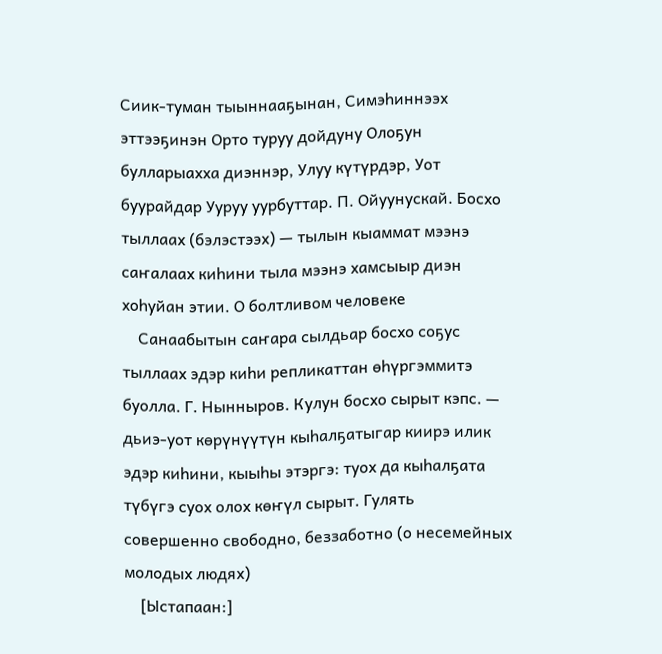Сиик-туман тыыннааҕынан, Симэһиннээх эттээҕинэн Орто туруу дойдуну Олоҕун булларыахха диэннэр, Улуу күтүрдэр, Уот буурайдар Ууруу уурбуттар. П. Ойуунускай. Босхо тыллаах (бэлэстээх) — тылын кыаммат мээнэ саҥалаах киһини тыла мээнэ хамсыыр диэн хоһуйан этии. О болтливом человеке
    Санаабытын саҥара сылдьар босхо соҕус тыллаах эдэр киһи репликаттан өһүргэммитэ буолла. Г. Нынныров. Кулун босхо сырыт кэпс. — дьиэ-уот көрүнүүтүн кыһалҕатыгар киирэ илик эдэр киһини, кыыһы этэргэ: туох да кыһалҕата түбүгэ суох олох көҥүл сырыт. Гулять совершенно свободно, беззаботно (о несемейных молодых людях)
    [Ыстапаан:]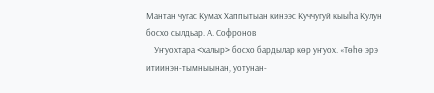Мантан чугас Кумах Хаппытыан кинээс Куччугуй кыыһа Кулун босхо сылдьар. А. Софронов
    Уҥуохтара <халыр> босхо бардылар көр уҥуох. «Төһө эрэ итиинэн-тымныынан, уотунан-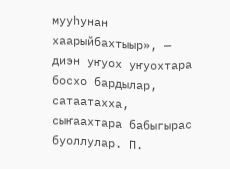мууһунан хаарыйбахтыыр», — диэн уҥуох уҥуохтара босхо бардылар, сатаатахха, сыҥаахтара бабыгырас буоллулар. П.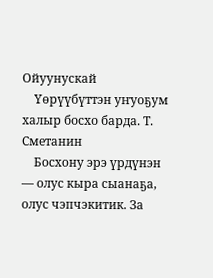Ойуунускай
    Үөрүүбүттэн уҥуоҕум халыр босхо барда. Т. Сметанин
    Босхону эрэ үрдүнэн — олус кыра сыанаҕа, олус чэпчэкитик. За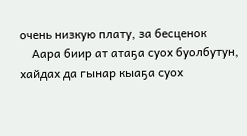очень низкую плату, за бесценок
    Аара биир ат атаҕа суох буолбутун, хайдах да гынар кыаҕа суох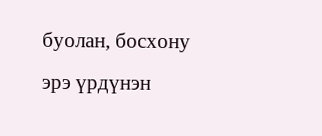буолан, босхону эрэ үрдүнэн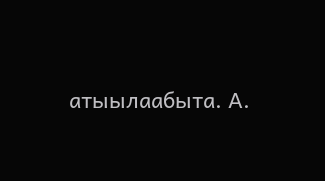атыылаабыта. А.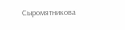Сыромятникова